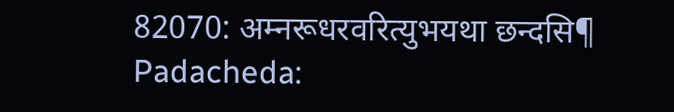82070: अम्नरूधरवरित्युभयथा छन्दसि¶
Padacheda: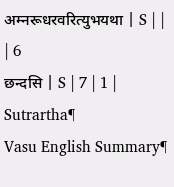अम्नरूधरवरित्युभयथा | S | | | 6
छन्दसि | S | 7 | 1 |
Sutrartha¶
Vasu English Summary¶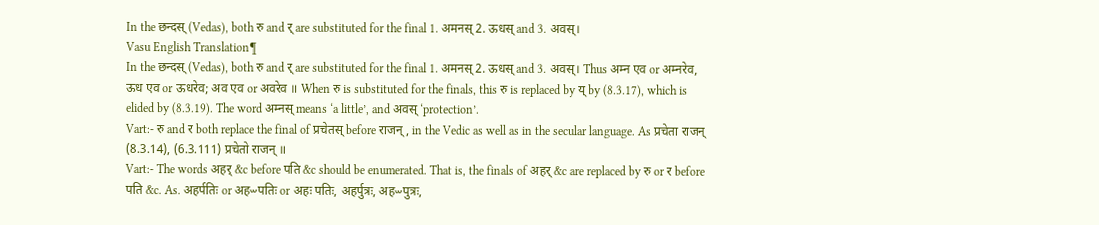In the छन्दस् (Vedas), both रु and र् are substituted for the final 1. अमनस् 2. ऊधस् and 3. अवस्।
Vasu English Translation¶
In the छन्दस् (Vedas), both रु and र् are substituted for the final 1. अमनस् 2. ऊधस् and 3. अवस्। Thus अम्न एव or अम्नरेव, ऊध एव or ऊधरेव; अव एव or अवरेव ॥ When रु is substituted for the finals, this रु is replaced by य् by (8.3.17), which is elided by (8.3.19). The word अम्नस् means ‘a little’, and अवस् ‘protection’.
Vart:- रु and र both replace the final of प्रचेतस् before राजन्, in the Vedic as well as in the secular language. As प्रचेता राजन् (8.3.14), (6.3.111) प्रचेतो राजन् ॥
Vart:- The words अहर् &c before पति &c should be enumerated. That is, the finals of अहर् &c are replaced by रु or र before पति &c. As. अहर्पतिः or अहᳶपतिः or अहः पतिः, अहर्पुत्रः, अहᳶपुत्रः,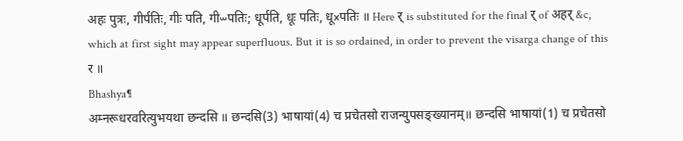अहः पुत्रः, गीर्पतिः, गीः पति, गीᳶपतिः; धूर्पति, धूः पतिः, धूᳵपतिः ॥ Here र् is substituted for the final र् of अहर् &c, which at first sight may appear superfluous. But it is so ordained, in order to prevent the visarga change of this र ॥
Bhashya¶
अम्नरूधरवरित्युभयथा छन्दसि ॥ छन्दसि(3) भाषायां(4) च प्रचेतसो राजन्युपसङ्ख्यानम्॥ छन्दसि भाषायां(1) च प्रचेतसो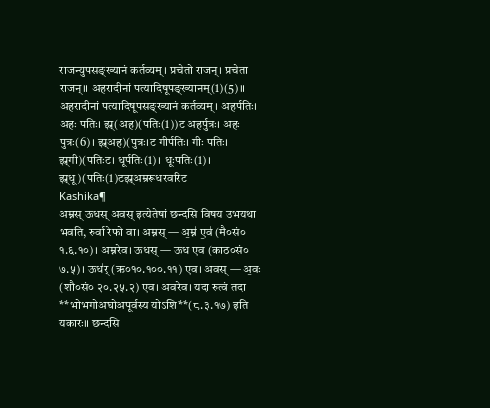राजन्युपसङ्ख्यानं कर्तव्यम्। प्रचेतो राजन्। प्रचेता राजन्॥ अहरादीनां पत्यादिषूपङ्ख्यानम्(1)(5)॥ अहरादीनां पत्यादिषूपसङ्ख्यानं कर्तव्यम्। अहर्पतिः। अहः पतिः। झ्र्(अह)(पतिः(1))ट अहर्पुत्रः। अहः पुत्रः(6)। झ्र्अह)(पुत्रः।ट गीर्पतिः। गीः पतिः। झ्र्गी)(पतिःट। धूर्पतिः(1)। धूःपतिः(1)। झ्र्धू)(पतिः(1)टझ्र्अम्ररूधरवरिट
Kashika¶
अम्नस् ऊधस् अवस् इत्येतेषां छन्दसि विषय उभयथा भवति, रुर्वा रेफो वा। अम्नस् — अ॒म्न॑ ए॒व॑ (मै०सं० १.६.१०)। अम्नरेव। ऊधस् — ऊध एव (काठ०सं० ७.५)। ऊध॑र् (ऋ०१०.१००.११) एव। अवस् — अ॒वः (शौ०सं० २०.२५.२) एव। अवरेव। यदा रुत्वं तदा **भोभगोअघोअपूर्वस्य योऽशि**(८.३.१७) इति यकारः॥ छन्दसि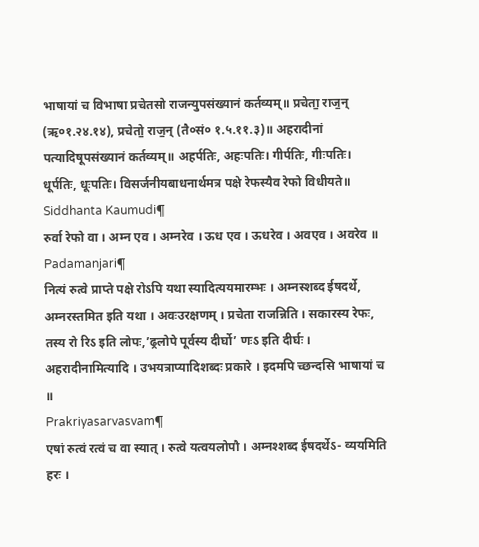भाषायां च विभाषा प्रचेतसो राजन्युपसंख्यानं कर्तव्यम्॥ प्रचेता॒ राज॒न् (ऋ०१.२४.१४), प्रचेतो॒ राज॒न् (तै०सं० १.५.११.३)॥ अहरादीनां पत्यादिषूपसंख्यानं कर्तव्यम्॥ अहर्पतिः, अहःपतिः। गीर्पतिः, गीःपतिः। धूर्पतिः, धूःपतिः। विसर्जनीयबाधनार्थमत्र पक्षे रेफस्यैव रेफो विधीयते॥
Siddhanta Kaumudi¶
रुर्वा रेफो वा । अम्न एव । अम्नरेव । ऊध एव । ऊधरेव । अवएव । अवरेव ॥
Padamanjari¶
नित्यं रुत्वे प्राप्ते पक्षे रोऽपि यथा स्यादित्ययमारम्भः । अम्नस्शब्द ईषदर्थे, अम्नरस्तमित इति यथा । अवःउरक्षणम् । प्रचेता राजन्निति । सकारस्य रेफः, तस्य रो रिऽ इति लोपः,’ढ्रलोपे पूर्वस्य दीर्घो’ णःऽ इति दीर्घः । अहरादीनामित्यादि । उभयत्राप्यादिशब्दः प्रकारे । इदमपि च्छन्दसि भाषायां च ॥
Prakriyasarvasvam¶
एषां रुत्वं रत्वं च वा स्यात् । रुत्वे यत्वयलोपौ । अम्नश्शब्द ईषदर्थेऽ- व्ययमिति हरः ।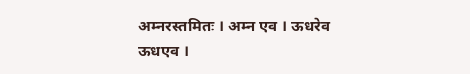अम्नरस्तमितः । अम्न एव । ऊधरेव ऊधएव ।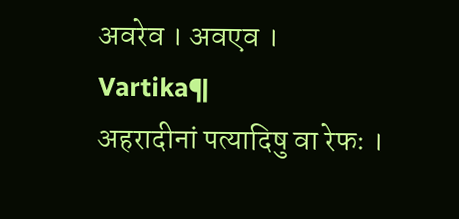अवरेव । अवएव ।
Vartika¶
अहरादीनां पत्यादिषु वा रेफः ।